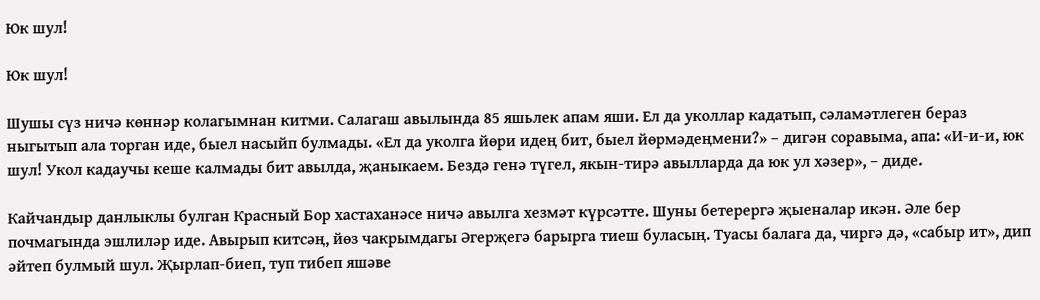Юк шул!

Юк шул!

Шушы сүз ничә көннәр колагымнан китми. Салагаш авылында 85 яшьлек апам яши. Ел да уколлар кадатып, сәламәтлеген бераз ныгытып ала торган иде, быел насыйп булмады. «Ел да уколга йөри идең бит, быел йөрмәдеңмени?» – дигән соравыма, апа: «И-и-и, юк шул! Укол кадаучы кеше калмады бит авылда, җаныкаем. Бездә генә түгел, якын-тирә авылларда да юк ул хәзер», – диде.

Кайчандыр данлыклы булган Красный Бор хастаханәсе ничә авылга хезмәт күрсәтте. Шуны бетерергә җыеналар икән. Әле бер почмагында эшлиләр иде. Авырып китсәң, йөз чакрымдагы Әгерҗегә барырга тиеш буласың. Туасы балага да, чиргә дә, «сабыр ит», дип әйтеп булмый шул. Җырлап-биеп, туп тибеп яшәве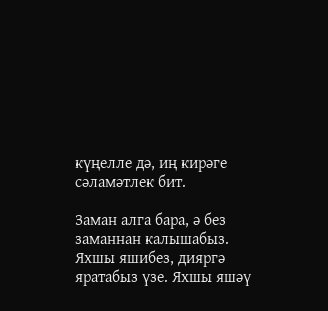күңелле дә, иң кирәге сәламәтлек бит.

Заман алга бара, ә без заманнан калышабыз. Яхшы яшибез, дияргә яратабыз үзе. Яхшы яшәү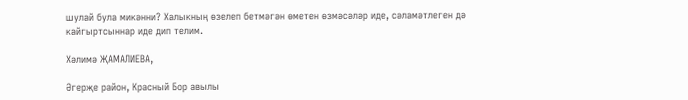шулай була микәнни? Халыкның өзелеп бетмәгән өметен өзмәсәләр иде, сәламәтлеген дә кайгыртсыннар иде дип телим.

Хәлимә ҖАМАЛИЕВА,

Әгерҗе район, Красный Бор авылы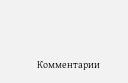Комментарии